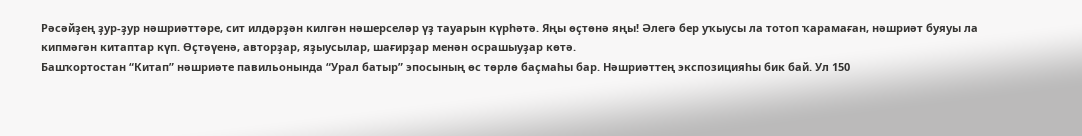Рәсәйҙең ҙур-ҙур нәшриәттәре, сит илдәрҙән килгән нәшерселәр үҙ тауарын күрһәтә. Яңы өҫтөнә яңы! Әлегә бер уҡыусы ла тотоп ҡарамаған, нәшриәт буяуы ла кипмәгән китаптар күп. Өҫтәүенә, авторҙар, яҙыусылар, шағирҙар менән осрашыуҙар көтә.
Башҡортостан “Китап” нәшриәте павильонында “Урал батыр” эпосының өс төрлө баҫмаһы бар. Нәшриәттең экспозицияһы бик бай. Ул 150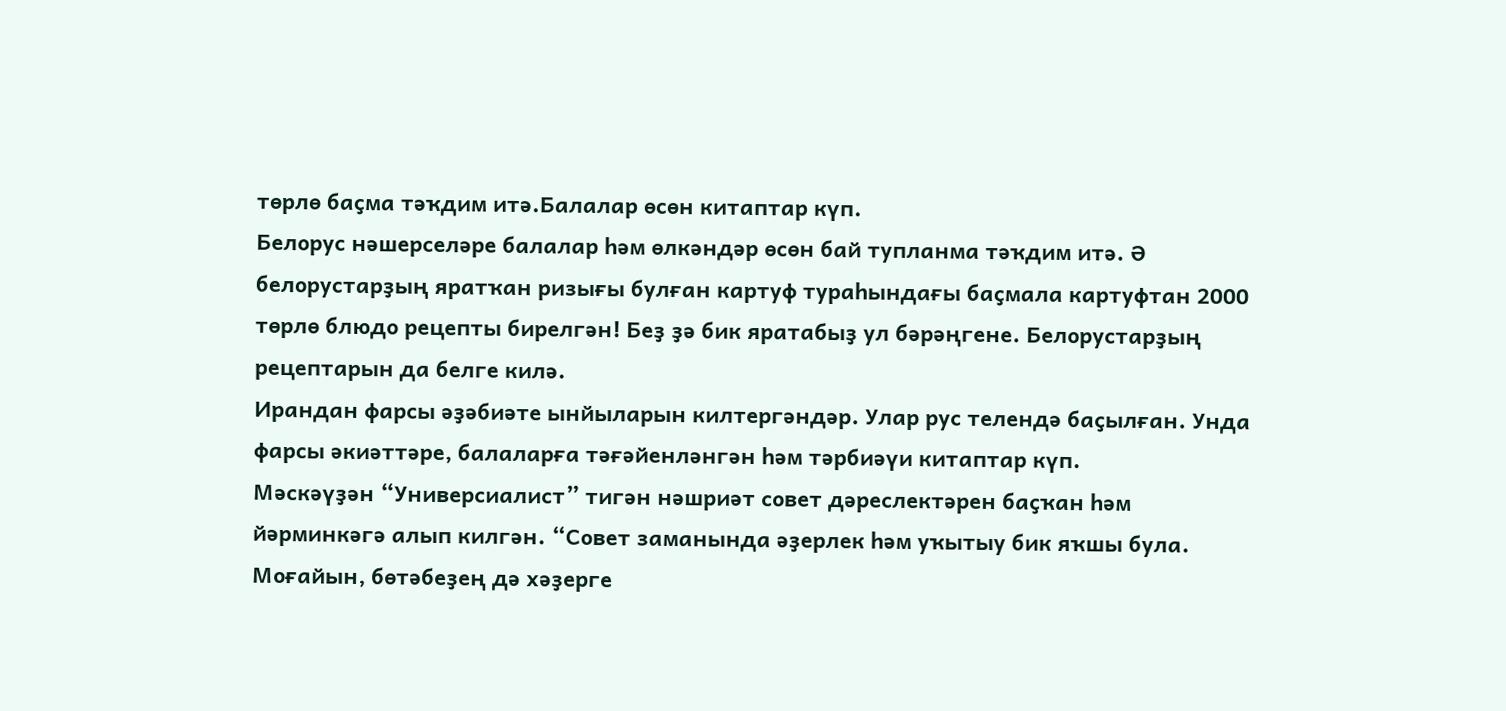төрлө баҫма тәҡдим итә.Балалар өсөн китаптар күп.
Белорус нәшерселәре балалар һәм өлкәндәр өсөн бай тупланма тәҡдим итә. Ә белорустарҙың яратҡан ризығы булған картуф тураһындағы баҫмала картуфтан 2000 төрлө блюдо рецепты бирелгән! Беҙ ҙә бик яратабыҙ ул бәрәңгене. Белорустарҙың рецептарын да белге килә.
Ирандан фарсы әҙәбиәте ынйыларын килтергәндәр. Улар рус телендә баҫылған. Унда фарсы әкиәттәре, балаларға тәғәйенләнгән һәм тәрбиәүи китаптар күп.
Мәскәүҙән “Универсиалист” тигән нәшриәт совет дәреслектәрен баҫҡан һәм йәрминкәгә алып килгән. “Совет заманында әҙерлек һәм уҡытыу бик яҡшы була. Моғайын, бөтәбеҙең дә хәҙерге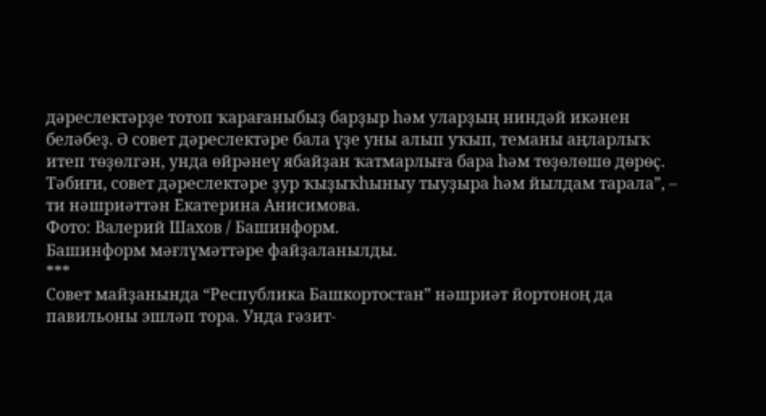дәреслектәрҙе тотоп ҡарағаныбыҙ барҙыр һәм уларҙың ниндәй икәнен беләбеҙ. Ә совет дәреслектәре бала үҙе уны алып уҡып, теманы аңларлыҡ итеп төҙөлгән, унда өйрәнеү ябайҙан ҡатмарлыға бара һәм төҙөлөшө дөрөҫ. Тәбиғи, совет дәреслектәре ҙур ҡыҙыҡһыныу тыуҙыра һәм йылдам тарала”, – ти нәшриәттән Екатерина Анисимова.
Фото: Валерий Шахов / Башинформ.
Башинформ мәғлүмәттәре файҙаланылды.
***
Совет майҙанында “Республика Башкортостан” нәшриәт йортоноң да павильоны эшләп тора. Унда гәзит-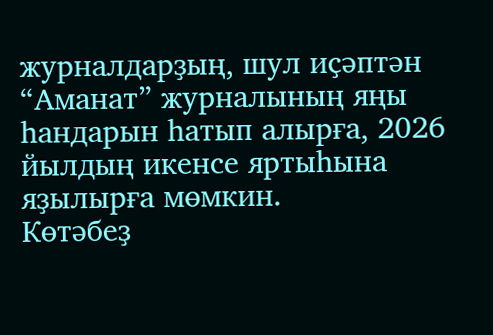журналдарҙың, шул иҫәптән “Аманат” журналының яңы һандарын һатып алырға, 2026 йылдың икенсе яртыһына яҙылырға мөмкин.
Көтәбеҙ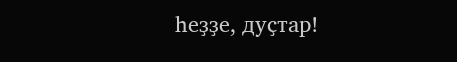һеҙҙе, дуҫтар!